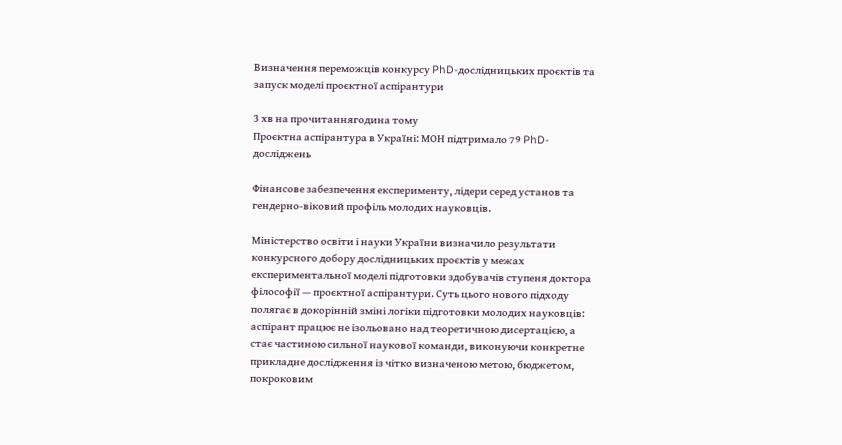Визначення переможців конкурсу PhD-дослідницьких проєктів та запуск моделі проєктної аспірантури

3 хв на прочитаннягодина тому
Проєктна аспірантура в Україні: МОН підтримало 79 PhD-досліджень

Фінансове забезпечення експерименту, лідери серед установ та гендерно-віковий профіль молодих науковців.

Міністерство освіти і науки України визначило результати конкурсного добору дослідницьких проєктів у межах експериментальної моделі підготовки здобувачів ступеня доктора філософії — проєктної аспірантури. Суть цього нового підходу полягає в докорінній зміні логіки підготовки молодих науковців: аспірант працює не ізольовано над теоретичною дисертацією, а стає частиною сильної наукової команди, виконуючи конкретне прикладне дослідження із чітко визначеною метою, бюджетом, покроковим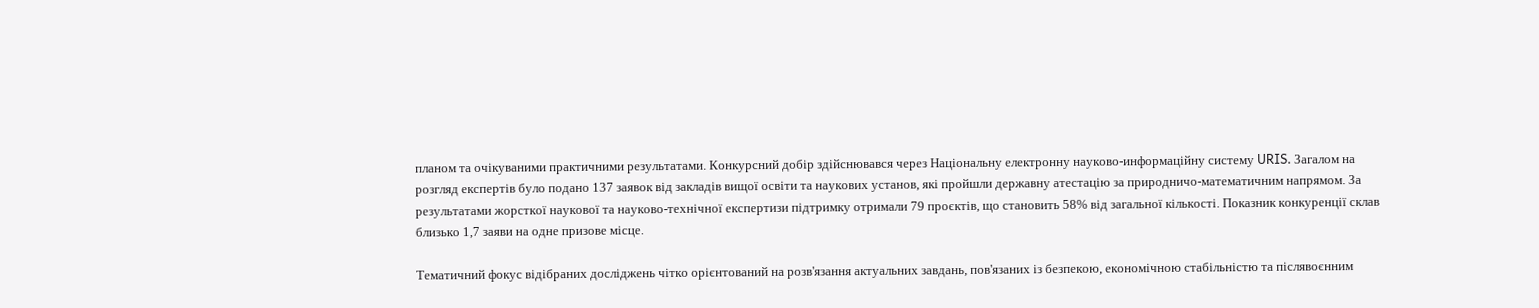планом та очікуваними практичними результатами. Конкурсний добір здійснювався через Національну електронну науково-информаційну систему URIS. Загалом на розгляд експертів було подано 137 заявок від закладів вищої освіти та наукових установ, які пройшли державну атестацію за природничо-математичним напрямом. За результатами жорсткої наукової та науково-технічної експертизи підтримку отримали 79 проєктів, що становить 58% від загальної кількості. Показник конкуренції склав близько 1,7 заяви на одне призове місце.

Тематичний фокус відібраних досліджень чітко орієнтований на розв'язання актуальних завдань, пов'язаних із безпекою, економічною стабільністю та післявоєнним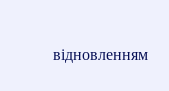відновленням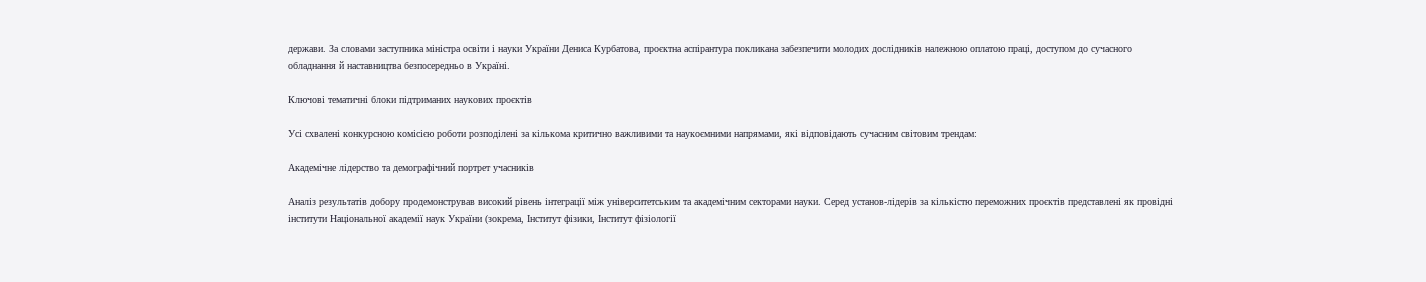держави. За словами заступника міністра освіти і науки України Дениса Курбатова, проєктна аспірантура покликана забезпечити молодих дослідників належною оплатою праці, доступом до сучасного обладнання й наставництва безпосередньо в Україні.

Ключові тематичні блоки підтриманих наукових проєктів

Усі схвалені конкурсною комісією роботи розподілені за кількома критично важливими та наукоємними напрямами, які відповідають сучасним світовим трендам:

Академічне лідерство та демографічний портрет учасників

Аналіз результатів добору продемонстрував високий рівень інтеграції між університетським та академічним секторами науки. Серед установ-лідерів за кількістю переможних проєктів представлені як провідні інститути Національної академії наук України (зокрема, Інститут фізики, Інститут фізіології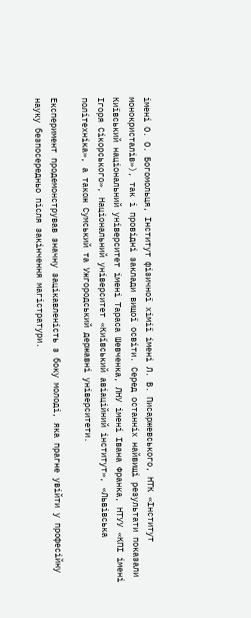імені О. О. Богомольця, Інститут фізичної хімії імені Л. В. Писаржевського, НТК «Інститут монокристалів»), так і провідні заклади вищої освіти. Серед останніх найвищі результати показали Київський національний університет імені Тараса Шевченка, ЛНУ імені Івана Франка, НТУУ «КПІ імені Ігоря Сікорського», Національний університет «Київський авіаційний інститут», «Львівська політехніка», а також Сумський та Ужгородський державні університети.

Експеримент продемонстрував значну зацікавленість з боку молоді, яка прагне увійти у професійну науку безпосередньо після закінчення магістратури.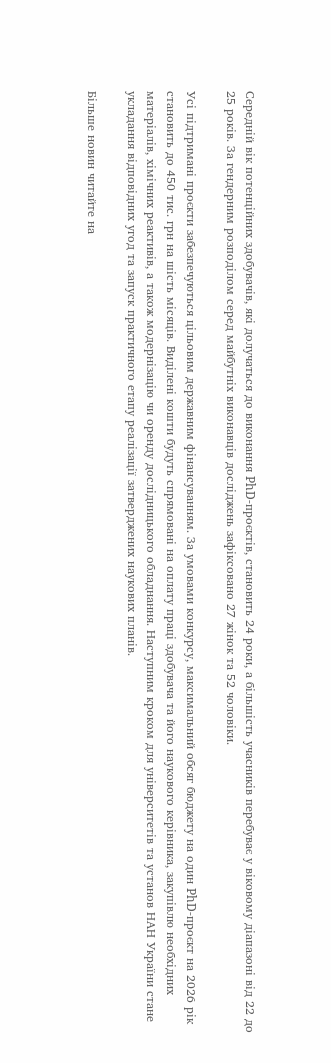Середній вік потенційних здобувачів, які долучаться до виконання PhD-проєктів, становить 24 роки, а більшість учасників перебуває у віковому діапазоні від 22 до 25 років. За гендерним розподілом серед майбутніх виконавців досліджень зафіксовано 27 жінок та 52 чоловіки.

Усі підтримані проєкти забезпечуються цільовим державним фінансуванням. За умовами конкурсу, максимальний обсяг бюджету на один PhD-проєкт на 2026 рік становить до 450 тис. грн на шість місяців. Виділені кошти будуть спрямовані на оплату праці здобувача та його наукового керівника, закупівлю необхідних матеріалів, хімічних реактивів, а також модернізацію чи оренду дослідницького обладнання. Наступним кроком для університетів та установ НАН України стане укладання відповідних угод та запуск практичного етапу реалізації затверджених наукових планів.

Більше новин читайте на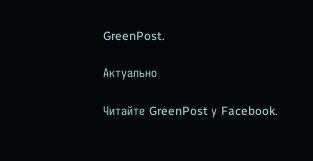GreenPost.

Актуально

Читайте GreenPost у Facebook.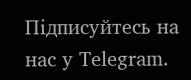Підписуйтесь на нас у Telegram.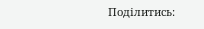Поділитись: